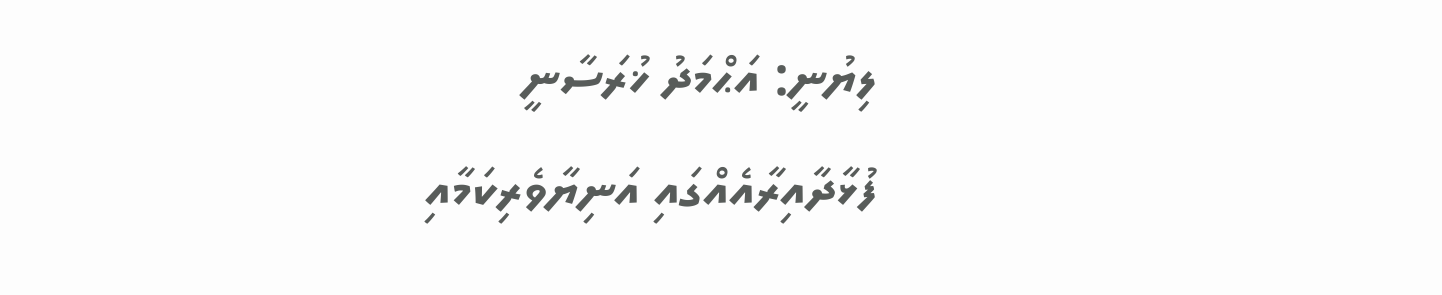ލިޔުނީ: އަޙްމަދު ޚުރަސާނީ
ފުޅާދާއިރާއެއްގައި އަނިޔާވެރިކަމާއި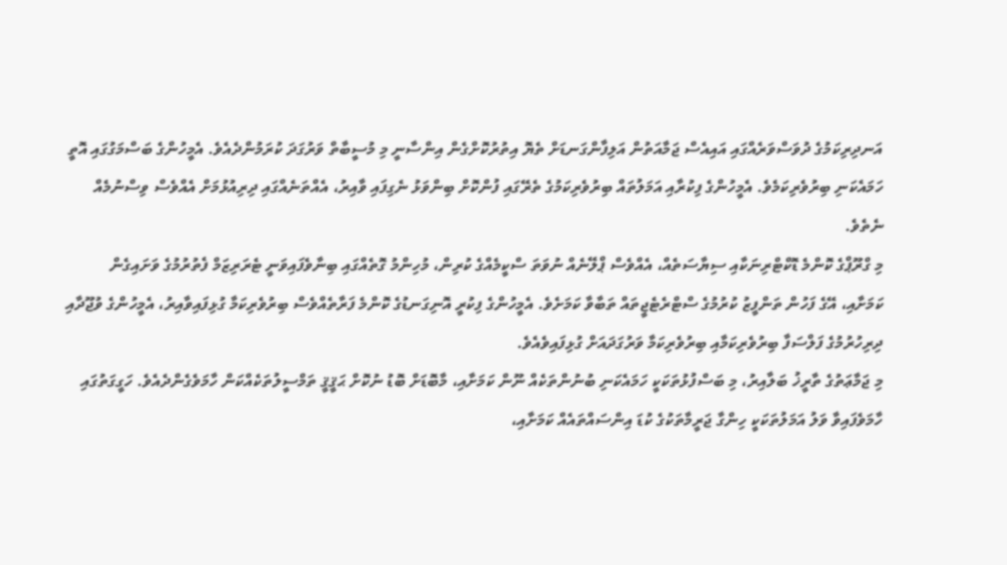އަނދިރިކަމުގެ ދުވަސްވަރެއްގައި އައިއެސް ޖަމާއަތުން އަލިފާންގަނޑަށް ތެޔޮ އިތުރުކޮށްގެން އިންސާނީ މި މުސީބާތް ވަރުގަދަ ކުރަމުންދެއެވެ. އެމީހުންގެ ބަސްމަގުގައި އޮތީ ހަމައެކަނި ބިރުވެރިކަމެވެ. އެމީހުންގެ ފިކުރާއި އަމަލުތައް ބިރުވެރިކަމުގެ ތެރޭގައި ފުންކޮށް ބިންވަޅު ނެގިފައި ވާއިރު، އެއްތަނެއްގައި ދިރިއުޅުމަށް އެއްވެސް ވިސްނުމެއް ނެތެވެ.
މި ގްރޫޕްގެ ކޮންމެ ޑޮކްޓްރިނަކާއި ސިޔާސަތެއް، އެއްވެސް ޕްލޭނެއް ނުވަތަ ސްކީމެއްގެ ކުރިން، މުހިންމު ގޮތެއްގައި ބިނާވެފައިވަނީ ޓެރަރިޒަމް ފެތުރުމުގެ ވަށައިގެން ކަމަށާއި، އޭގެ ފަހުން ތަންފީޒު ކުރުމުގެ ސްޓްރެޓެޖީތައް ތަބާވާ ކަމަށެވެ. އެމީހުންގެ ފިކުރީ އޮނިގަނޑުގެ ކޮންމެ ފަރާތެއްވެސް ބިރުވެރިކަމާ ގުޅިފައިވާއިރު، އެމީހުންގެ ވުޖޫދާއި ދިރިހުރުމުގެ ފަލްސަފާ ބިރުވެރިކަމާއި ބިރުވެރިކަމާ ވަރުގަދައަށް ގުޅިފައިވެއެވެ.
މި ޖަމާޢަތުގެ ތާރީޚު ބަލާއިރު، މި ބަސްފުޅުތަކަކީ ހަމައެކަނި ބުނުންތަކެއް ނޫން ކަމަށާއި، މާބޮޑަށް ބޮޑު ނުކޮށް ޙަޤީޤީ ތަމްސީލުތަކެއްކަން ހާމަވެގެންދެއެވެ. ހަގީގަތުގައި ހާމަވެފައިވާ ވަލު އަމަލުތަކަކީ ހިންގާ ޖަރީމާތަކުގެ ކުޑަ އިންސައްތައެއް ކަމަށާއި،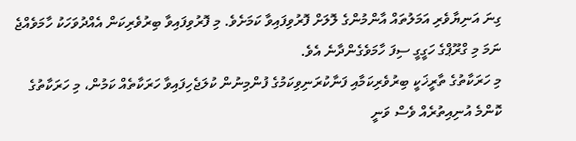ގިނަ އަނިޔާވެރި އަމަލުތައް އާންމުންގެ ލޮލަށް ފޮރުވިފައިވާ ކަމަށެވެ. މި ފޮރުވިފައިވާ ބިރުވެރިކަން އެއްދުވަހަކު ހާމަވެއްޖެ ނަމަ މި ގްރޫޕްގެ ހަގީގީ ސިފަ ހާމަވެގެންދާނެ އެވެ.
މި ހަރަކާތުގެ ތާރީޚަކީ ބިރުވެރިކަމާއި ފަނާކުރަނިވިކަމުގެ ފުންމިނުން ކުލަޖެހިފައިވާ ހަރަކާތެއް ކަމުން، މި ހަރަކާތުގެ ކޮންމެ އުނިއިތުރެއް ވެސް ވަނީ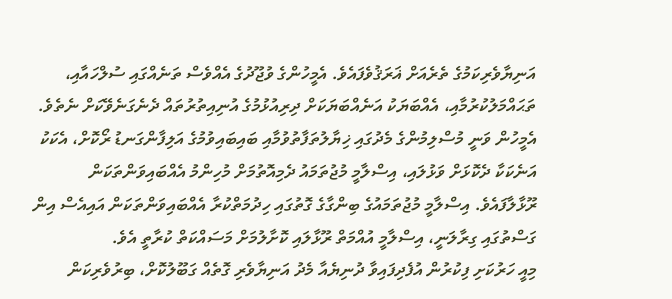އަނިޔާވެރިކަމުގެ ތެރެއަށް ޣަރަޤުވެފައެވެ. އެމީހުންގެ ވުޖޫދުގެ އެއްވެސް ތަނެއްގައި ސުލްހައާއި، ތަޙައްމަލުކުރުމާއި، އެއްބަޔަކު އަނެއްބަޔަކަށް ދިރިއުޅުމުގެ އުނިއިތުރުތައް ދެނެގަނެވޭކަށް ނެތެވެ.
އެމީހުން ވަނީ މުސްލިމުންގެ މެދުގައި ޚިޔާލުތަފާތުވުމާއި ބައިބައިވުމުގެ އަލިފާންގަނޑު ރޯކޮށް، އެކަކު އަނެކަކާ ދެކޮޅަށް ވަޅުލައި، އިސްލާމީ މުޖުތަމައު ދެމިއޮތުމަށް މުހިންމު އެއްބައިވަންތަކަން ރޫޅާލާފައެވެ. އިސްލާމީ މުޖުތަމައުގެ ބިންގާގެ ގޮތުގައި ހިދުމަތްކުރާ އެއްބައިވަންތަކަން އައިއެސް އިން ގަސްތުގައި ގިރާލަނީ، އިސްލާމީ އުއްމަތް ރޫޅާލައި ކޮށާލުމަށް މަސައްކަތް ކުރާތީ އެވެ.
މިއީ ހަރުކަށި ފިކުރުން އުފެދިފައިވާ ދުނިޔެއާ މެދު އަނިޔާވެރި ގޮތެއް ގަބޫލުކޮށް، ބިރުވެރިކަން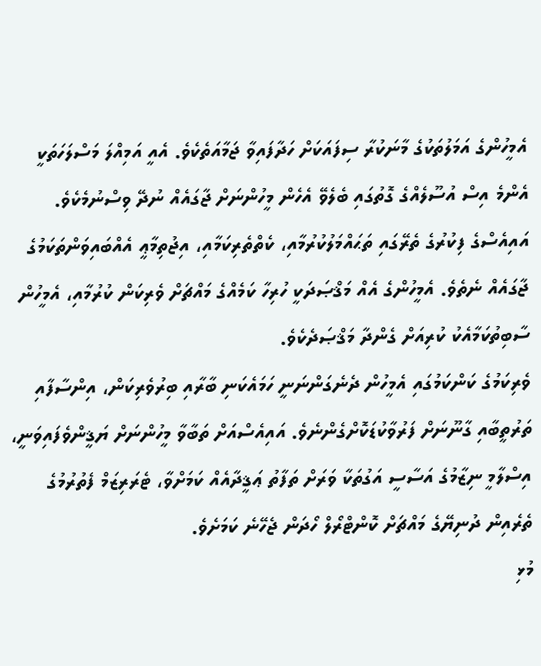އެމީހުންގެ އަމަލުތަކުގެ މާނަކުރާ ސިފައަކަށް ހަދާފައިވާ ޖަމާއަތެކެވެ. އެއީ އަމިއްލަ މަސްލަހަތަކީ އެންމެ އިސް އުސޫލެއްގެ ގޮތުގައި ބެލެވޭ އެހެން މީހުންނަށް ޖާގައެއް ނުދޭ ވިސްނުމެކެވެ.
އައިއެސްގެ ފިކުރުގެ ތެރޭގައި ތަޙައްމަލުކުރުމާއި، ކެތްތެރިކަމާއި، އިޖުތިމާޢީ އެއްބައިވަންތަކަމުގެ ޖާގައެއް ނެތެވެ. އެމީހުންގެ އެއް މަޤްޞަދަކީ ހުރިހާ ކަމެއްގެ މައްޗަށް ވެރިކަން ކުރުމާއި، އެމީހުން ސާބިތުކަމާއެކު ކުރިއަށް ގެންދާ މަޤްޞަދެކެވެ.
ވެރިކަމުގެ ކަންކަމުގައި އެމީހުން ދެނެގަންނަނީ ހަމައެކަނި ބާރާއި ބިރުވެރިކަން، އިންސާފާއި ތަރުތީބާއި ގާނޫނަށް ފަރުވާކުޑަކޮށްގެންނެވެ. އައިއެސްއަށް ތަބާވާ މީހުންނަށް ޔަޤީންވެފައިވަނީ، އިސްލާމީ ނިޒާމުގެ އަސާސީ އަގުތަކާ ވަރަށް ތަފާތު ޢަޤީދާއެއް ކަމަށްވާ، ޓެރަރިޒަމް ފެތުރުމުގެ ތެރެއިން ދުނިޔޭގެ މައްޗަށް ކޮންޓްރޯލް ހޯދަން ޖެހޭނެ ކަމަށެވެ.
މުޅި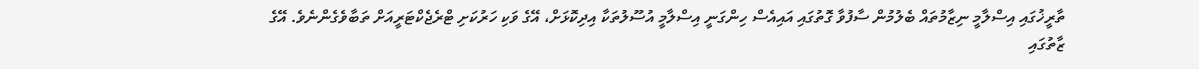ތާރީޚުގައި އިސްލާމީ ނިޒާމުތައް ބެލުމުން ސާފުވާ ގޮތުގައި އައިއެސް ހިންގަނީ އިސްލާމީ އުސޫލުތަކާ އިދިކޮޅަށް، އޭގެ ވަކި ހަރުކަށި ޓްރެޖެކްޓަރީއަށް ތަބާވެގެންނެވެ. އޭގެ ޒާތުގައި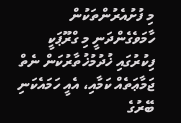މި ފުށުއެރުންތަކުން ހާމަވެގެންދަނީ މި ގްރޫޕަކީ ފިކުރުގައި ޚުދުމުޚުތާރުކަން ނެތް ޖަމާޢަތެއް ކަމާއި، އެއީ ހަމައެކަނި ބޭރުގެ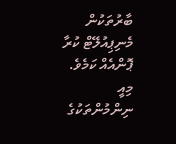ބާރުތަކުން މެނިޕިއުލޭޓް ކުރާ ޕޮންއެއް ކަމެވެ.
މިއީ ނިންމުންތަކުގެ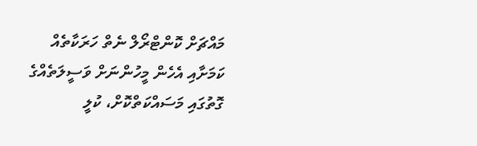މައްޗަށް ކޮންޓްރޯލް ނެތް ހަރަކާތެއް ކަމަށާއި އެހެން މީހުންނަށް ވަސީލަތެއްގެ ގޮތުގައި މަސައްކަތްކޮށް، ކުލީ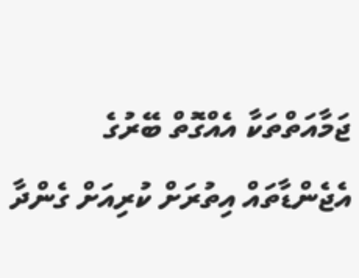ޖަމާއަތްތަކާ އެއްގޮތް ބޭރުގެ އެޖެންޑާތައް އިތުރަށް ކުރިއަށް ގެންދާ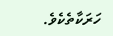ހަރަކާތެކެވެ.